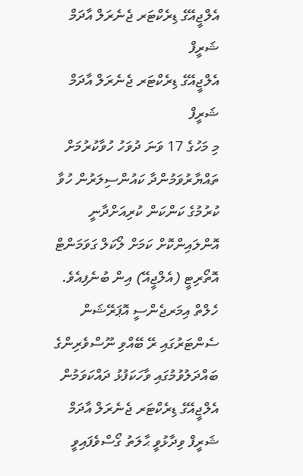އެލްޖީއޭގެ ޑިރެކްޓަރ ޖެނެރަލް އާދަމް ޝަރީފް
އެލްޖީއޭގެ ޑިރެކްޓަރ ޖެނެރަލް އާދަމް ޝަރީފް
މި މަހުގެ 17 ވަނަ ދުވަހު ހުވާކުރުމަށް ތައްޔާރުވަމުންދާ ކައުންސިލަރުން ހުވާ ކުރުމުގެ ކަންކަން ކުރިއަށްދާނީ އޮންލައިންކޮށް ކަމަށް ލޯކަލް ގަވަމަންޓް އޮތޯރިޓީ (އެލްޖީއޭ) އިން ބުނެފިއެވެ.
ހެލްތް އިމަރޖެންސީ އޮޕަރޭޝަން ސެންޓަރުގައި ރޭ ބޭއްވި ނޫސްވެރިންގެ ބައްދަލުވުމުގައި ވާހަކަފުޅު ދައްކަވަމުން އެލްޖީއޭގެ ޑިރެކްޓަރ ޖެނެރަލް އާދަމް ޝަރީފް ވިދާޅުވީ ޙާލަތު ގޯސްވެފައިވީ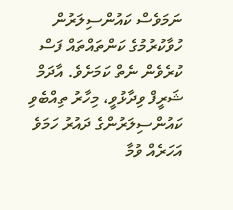ނަމަވެސް ކައުންސިލަރުން ހުވާކުރުމުގެ ކަންތައްތައް ފަސް ކުރެވެން ނެތް ކަމަށެވެ. އާދަމް ޝަރީފް ވިދާޅުވީ، މިހާރު ތިއްބެވި ކައުންސިލަރުންގެ ދައުރު ހަމަވެ އަހަރެއް ވުމާ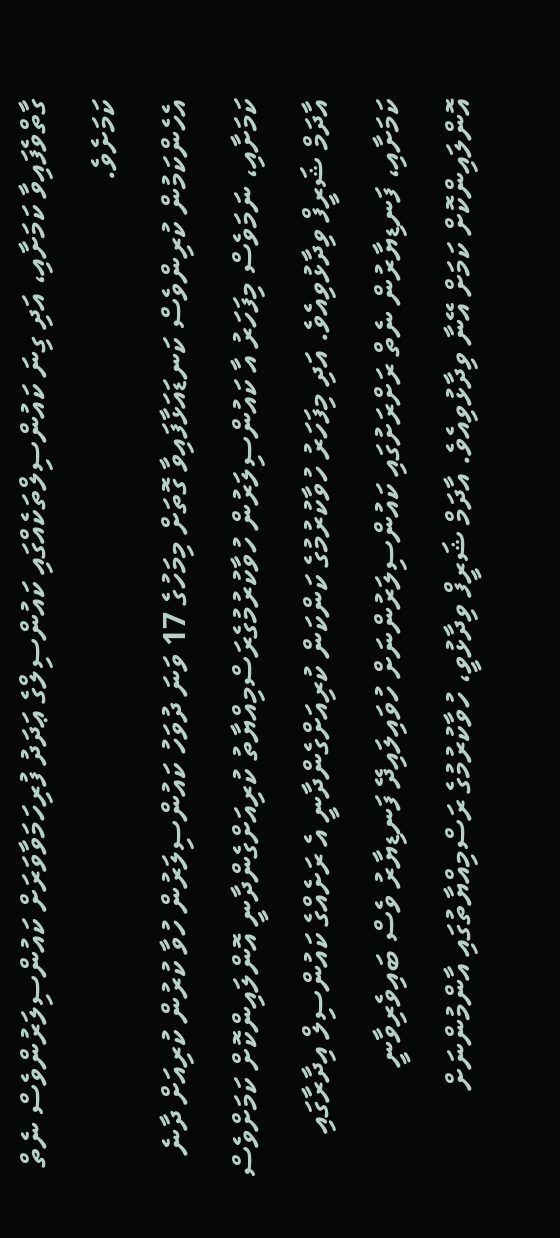ގާތްވެފައިވާ ކަމަށާއި، އަދި ގިނަ ކައުންސިލްތަކެއްގައި ކައުންސިލްގެ ޢަދަދު ފުރިހަމަވާވަރަށް ކައުންސިލަރުންވެސް ނެތް ކަމަށެވެ.
އެހެންކަމުން ކުރިންވެސް ކަނޑައަޅާފައިވާ ގޮތަށް މިމަހުގެ 17 ވަނަ ދުވަހު ކައުންސިލަރުން ހުވާ ކުރުން ކުރިއަށް ދާނެ ކަމަށާއި، ނަމަވެސް މިފަހަރު އާ ކައުންސިލަރުން ހުވާކުރުމުގެރަސްމިއްޔާތު ކުރިއަށްގެންދާނީ އޮންލައިންކޮށް ކަމަށްވެސް އާދަމް ޝަރީފް ވިދާޅުވިއެވެ. އަދި މިފަހަރު ހުވާކުރުމުގެ ކަންކަން ކުރިއަށްގެންދާނީ އެ ރަށެއްގެ ކައުންސިލް އިދާރާގައި ކަމަށާއި، ފަނޑިޔާރުން ނެތް ރަށްރަށުގައި ކައުންސިލަރުންނަށް ހުވައިލައިދޭ ފަނޑިޔާރު ވެސް ބައިވެރިވާނީ އޮންލައިންކޮށް ކަމަށް އޭނާ ވިދާޅުވިއެވެ. އާދަމް ޝަރީފް ވިދާޅުވީ، ހުވާކުރުމުގެ ރަސްމިއްޔާތުގައި އާންމުންނަށް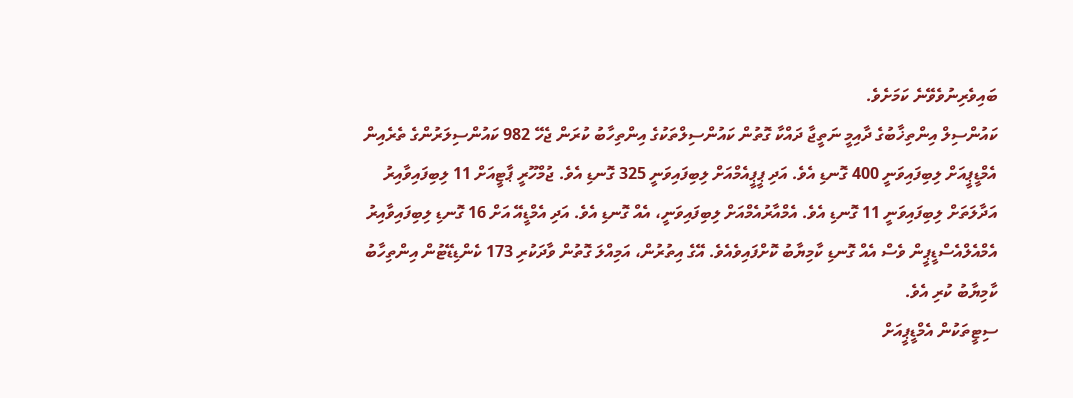ބައިވެރިނުވެވޭނެ ކަމަށެވެ.
ކައުންސިލް އިންތިޚާބުގެ ދާއިމީ ނަތީޖާ ދައްކާ ގޮތުން ކައުންސިލްތަކުގެ އިންތިހާބު ކުރަން ޖެހޭ 982 ކައުންސިލަރުންގެ ތެރެއިން އެމްޑީޕީއަށް ލިބިފައިވަނީ 400 ގޮނޑި އެވެ. އަދި ޕީޕީއެމްއަށް ލިބިފައިވަނީ 325 ގޮނޑި އެވެ. ޖުމްހޫރީ ޕާޓީއަށް 11 ލިބިފައިވާއިރު އަދާލަތަށް ލިބިފައިވަނީ 11 ގޮނޑި އެވެ. އެމްއާރުއެމްއަށް ލިބިފައިވަނީ، އެއް ގޮނޑި އެވެ. އަދި އެމްޑީއޭ އަށް 16 ގޮނޑި ލިބިފައިވާއިރު އެމްއެލްއެސްޑީޕީން ވެސް އެއް ގޮނޑި ކާމިޔާބު ކޮށްފައިވެއެވެ. އޭގެ އިތުރުން، އަމިއްލަ ގޮތުން ވާދަކުރި 173 ކެންޑިޑޭޓުން އިންތިހާބު ކާމިޔާބު ކުރި އެވެ.
ސިޓީތަކުން އެމްޑީޕީއަށް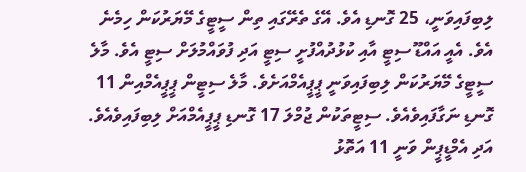ލިބިފައިވަނީ، 25 ގޮނޑި އެވެ. އޭގެ ތެރޭގައި ތިން ސީޓީގެ މޭޔަރުކަން ހިމެނެ އެވެ. އެއީ އައްޑޫ ސިޓީ އާއި ކުޅުދުއްފުށީ ސިޓީ އަދި ފުވައްމުލަށް ސިޓީ އެވެ. މާލެ ސީޓީގެ މޭޔަރުކަން ލިބިފައިވަނީ ޕީޕީއެމްއަށެވެ. މާލެ ސިޓީން ޕީޕީއެމްއިން 11 ގޮނޑި ނަގާފައިވެއެވެ. ސިޓީތަކުން ޖުމްލަ 17 ގޮނޑި ޕީޕީއެމްއަށް ލިބިފައިވެއެވެ. އަދި އެމްޑީޕީން ވަނީ 11 އަތޮޅު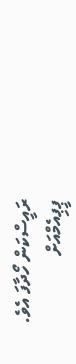ރައީސްކަން ހޯދާފަ އެވެ. ޕީޕިއެމްއަށް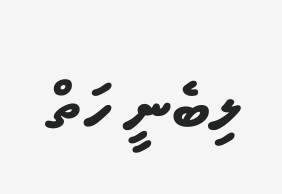ލިބެނީ ހަތް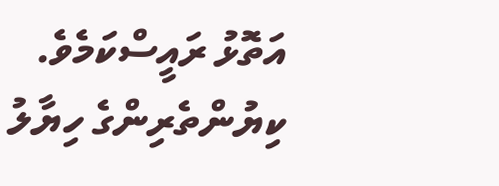އަތޮޅު ރައީސްކަމެވެ.
ކިޔުންތެރިންގެ ހިޔާލު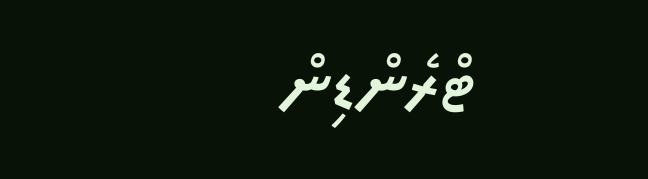ޓްރެންޑިން